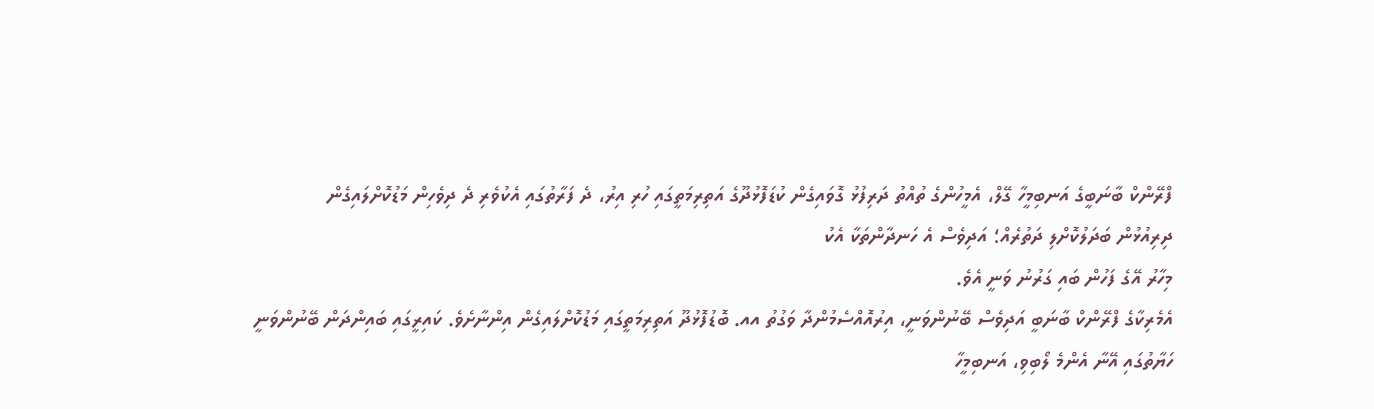ފްރޭންކް ބާނަބީގެ އަނބިމީހާ ގޭލް، އެމީހުންގެ ތުއްތު ދަރިފުޅު ގޮވައިގެން ކުޑަފޮޅުދޫގެ އަތިރިމަތީގައި ހުރި އިރު، ދެ ފަރާތުގައި އެކުވެރި ދެ ދިވެހިން މަޑުކޮށްލައިގެން
ދިރިއުޅުން ބަދަލުކޮށްލި ދަތުރެއް؛ އަދިވެސް އެ ހަނދާންތަކާ އެކު
މިހާރު އޭގެ ފަހުން ބައި ގަރުނު ވަނީ އެވެ.
އެމެރިކާގެ ފްރޭންކް ބާނަބީ އަދިވެސް ބޭނުންވަނީ، އިރުއޮއްސެމުންދާ ވަގުތު އއ. ބޮޑުފޮޅުދޫ އަތިރިމަތީގައި މަޑުކޮށްލައިގެން އިންނާށެވެ. ކައިރީގައި ބައިންދަން ބޭނުންވަނީ ހަޔާތުގައި އޭނާ އެންމެ ލޯބިވި، އަނބިމީހާ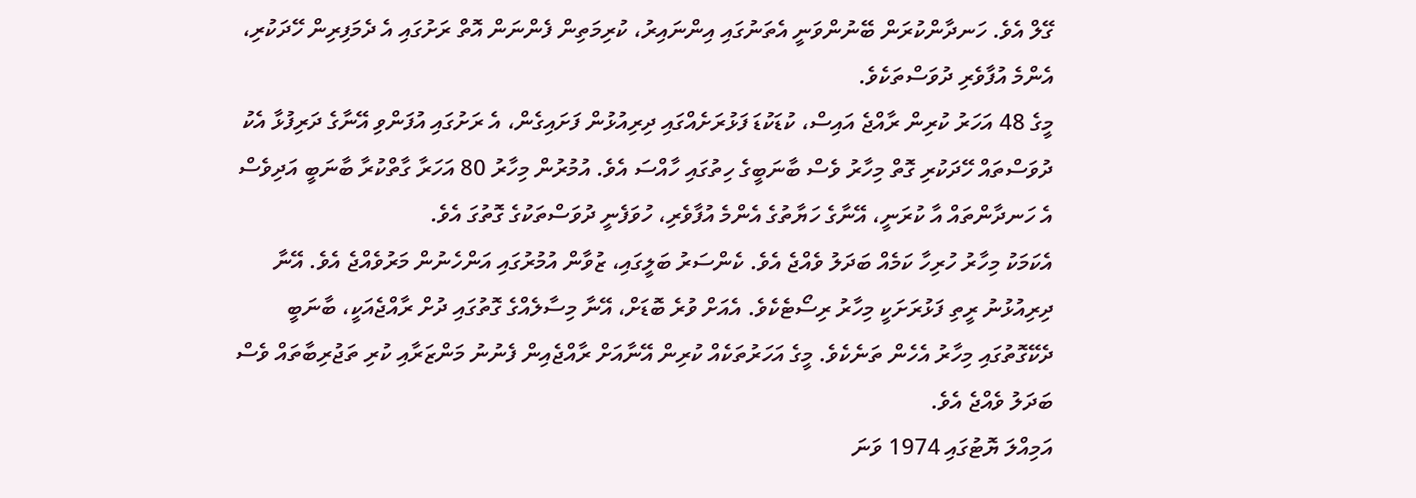ގޭލް އެވެ. ހަނދާންކުރަން ބޭނުންވަނީ އެތަނުގައި އިންނައިރު، ކުރިމަތިން ފެންނަން އޮތް ރަށުގައި އެ ދެމަފިރިން ހޭދަކުރި، އެންމެ އުފާވެރި ދުވަސްތަކެވެ.
މީގެ 48 އަހަރު ކުރިން ރާއްޖެ އައިސް، ކުޑަކުޑަ ފަޅުރަށެއްގައި ދިރިއުޅުން ފަށައިގެން، އެ ރަށުގައި އުފަންވި އޭނާގެ ދަރިފުޅާ އެކު ދުވަސްތައް ހޭދަކުރި ގޮތް މިހާރު ވެސް ބާނަބީގެ ހިތުގައި ހާއްސަ އެވެ. އުމުރުން މިހާރު 80 އަހަރާ ގާތްކުރާ ބާނަބީ އަދިވެސް އެ ހަނދާންތައް އާ ކުރަނީ، އޭނާގެ ހަޔާތުގެ އެންމެ އުފާވެރި، ހުވަފެނީ ދުވަސްތަކުގެ ގޮތުގަ އެވެ.
އެކަމަކު މިހާރު ހުރިހާ ކަމެއް ބަދަލު ވެއްޖެ އެވެ. ކެންސަރު ބަލީގައި، ޒުވާން އުމުރުގައި އަންހެނުން މަރުވެއްޖެ އެވެ. އޭނާ ދިރިއުޅުނު ރީތި ފަޅުރަށަކީ މިހާރު ރިސޯޓެކެވެ. އެއަށް ވުރެ ބޮޑަށް، އޭނާ މިސާލެއްގެ ގޮތުގައި ދުށް ރާއްޖެއަކީ، ބާނަބީ ދެކޭގޮތުގައި މިހާރު އެހެން ތަނެކެވެ. މީގެ އަހަރުތަކެއް ކުރިން އޭނާއަށް ރާއްޖެއިން ފެނުނު މަންޒަރާއި ކުރި ތަޖުރިބާތައް ވެސް ބަދަލު ވެއްޖެ އެވެ.
އަމިއްލަ ޔޮޓުގައި 1974 ވަނަ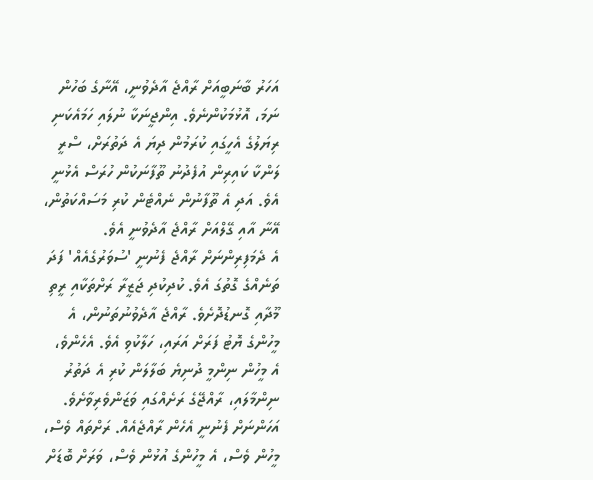އަހަރު ބާނަބީއަށް ރާއްޖެ އާދެވުނީ، އޭނާގެ ބަހުން ނަމަ، އޮޅުމަކުންނެވެ. އިންޖީނަކާ ނުލައި ހަމައެކަނި ރިޔަލުގެ އެހީގައި ކުރަމުން ދިޔަ އެ ދަތުރަށް، ސްރީ ލަންކާ ކައިރިން އުފެދުނު ތޫފާނަކުން ހުރަސް އެޅުނީ އެވެ. އަދި އެ ތޫފާނުން ނެއްޓެން ކުރި މަސައްކަތުން، އޭނާ އާއި ގޭލްއަށް ރާއްޖެ އާދެވުނީ އެވެ.
އެ ދެމަފިރިންނަށް ރާއްޖެ ފެނުނީ 'ސުވަރުގެއެއް' ފަދަ ތަނެއްގެ ގޮތުގަ އެވެ. ކުދިކުދި ޖަޒީރާ ރަށްތަކާއި ރީތި މޫދާއި ގޮނޑުދޮށެވެ. ރާއްޖެ އާދެވުނުތަނުން، އެ މީހުންގެ ޔޮޓު ފަރަށް އަރައި، ހަލާކުވި އެވެ. އެހެންވެ، އެ މީހުން ނިންމީ ދުނިޔެ ބަލާލަން ކުރި އެ ދަތުރު ނިންމާލައި، ރާއްޖޭގެ ރަށެއްގައި ވަޒަންވެރިވާށެވެ.
އަހަންނަށް ފެނުނީ އެހެން ރާއްޖެއެއް. ރަށްތައް ވެސް، މީހުން ވެސް، އެ މީހުންގެ އުޅުން ވެސް، ވަރަށް ބޮޑަށް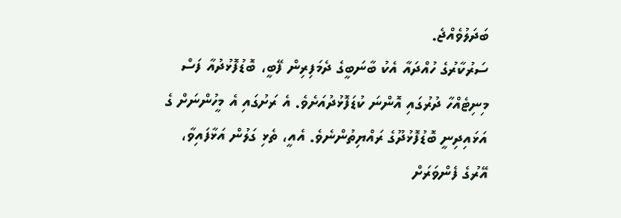ބަދަލުވެއްޖެ.
ސަރުކާރުގެ ހުއްދައާ އެކު ބާނަބީގެ ދެމަފިރިން ފޭބީ، ބޮޑުފޮޅުދުއާ ފަސް މިނިޓެއްހާ ދުރުގައި އޮންނަ ކުޑަފޮޅުދުއަށެވެ. އެ ރަށުގައި އެ މީހުންނަށް ގެ އަޅައިދިނީ ބޮޑުފޮޅުދޫގެ ރައްޔިތުންނެވެ. އެއީ، ތެޅި ގަލުން އަޅާފައިވާ، އޭރުގެ ފެންވަރަށް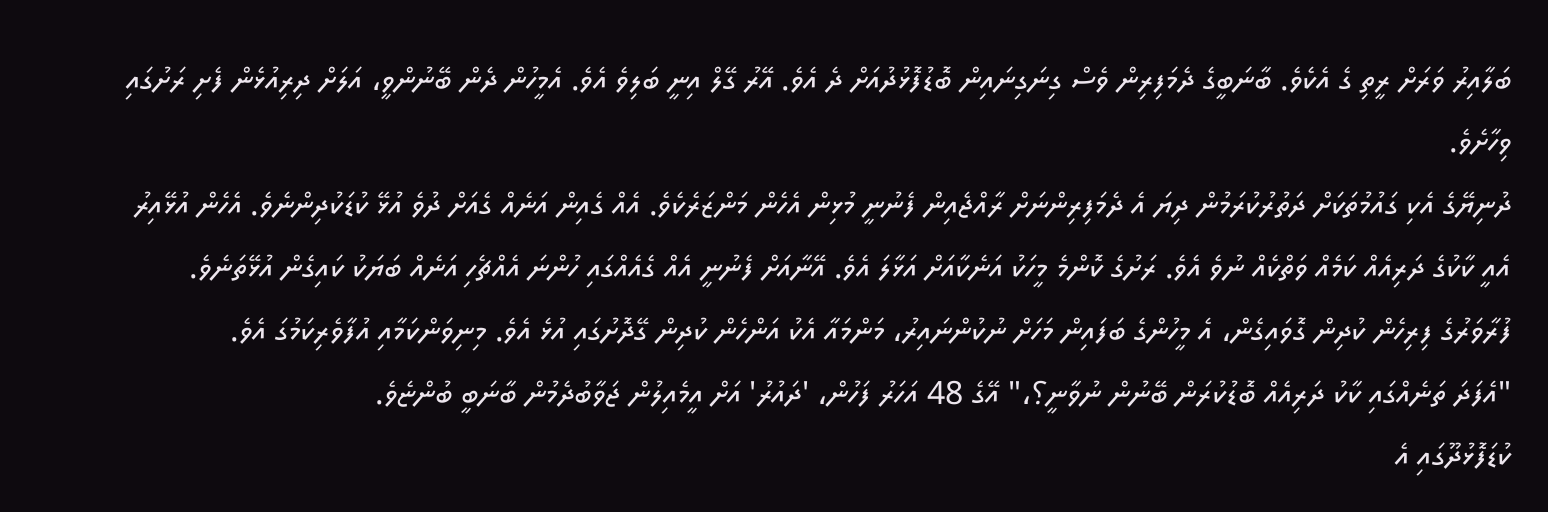ބަލާއިރު ވަރަށް ރީތި ގެ އެކެވެ. ބާނަބީގެ ދެމަފިރިން ވެސް ގިނަގިނައިން ބޮޑުފޮޅުދުއަށް ދެ އެވެ. އޭރު ގޭލް އިނީ ބަލިވެ އެވެ. އެމީހުން ދެން ބޭނުންވީ، އަލަށް ދިރިއުޅެން ފެށި ރަށުގައި ވިހާށެވެ.
ދުނިޔޭގެ އެކި ގައުމުތަކަށް ދަތުރުކުރަމުން ދިޔަ އެ ދެމަފިރިންނަށް ރާއްޖެއިން ފެނުނީ މުޅިން އެހެން މަންޒަރެކެވެ. އެއް ގެއިން އަނެއް ގެއަށް ދުވެ އުޅޭ ކުޑަކުދިންނެވެ. އެހެން އުޅޭއިރު އެއީ ކާކުގެ ދަރިއެއް ކަމެއް ވަތްކެއް ނުވެ އެވެ. ރަށުގެ ކޮންމެ މީހަކު އަނެކާއަށް އަޅާލަ އެވެ. އޭނާއަށް ފެނުނީ އެއް ގެއެއްގައި ހުންނަ އެއްޗެހި އަނެއް ބަޔަކު ކައިގެން އުޅޭތަނެވެ. ފުރާވަރުގެ ފިރިހެން ކުދިން ގޮވައިގެން، އެ މީހުންގެ ބަފައިން މަހަށް ނުކުންނައިރު، މަންމައާ އެކު އަންހެން ކުދިން ގޭދޮށުގައި އުޅެ އެވެ. މިނިވަންކަމާއި އުފާވެރިކަމުގަ އެވެ.
"އެފަދަ ތަނެއްގައި ކާކު ދަރިއެއް ބޮޑުކުރަން ބޭނުން ނުވާނީ؟،" އޭގެ 48 އަހަރު ފަހުން، 'ދައުރު' އަށް އީމެއިލުން ޖަވާބުދެމުން ބާނަބީ ބުންޏެވެ.
ކުޑަފޮޅުދޫގައި އެ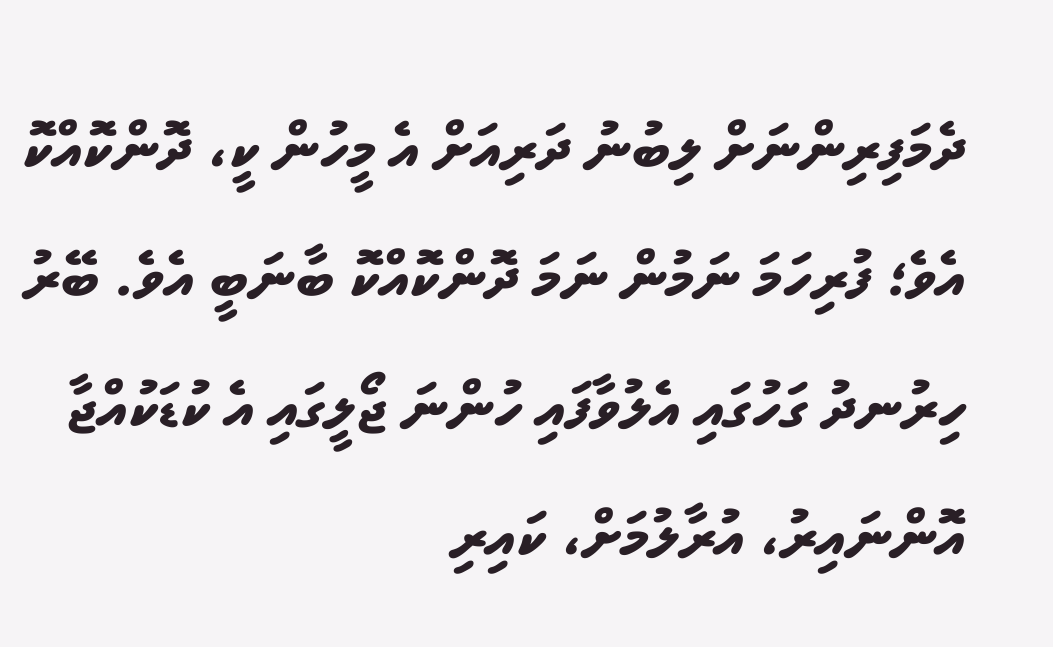ދެމަފިރިންނަށް ލިބުނު ދަރިއަށް އެ މީހުން ކީ، ދޮންކޮއްކޮ އެވެ؛ ފުރިހަމަ ނަމުން ނަމަ ދޮންކޮއްކޮ ބާނަބީ އެވެ. ބޭރު ހިރުނދު ގަހުގައި އެލުވާފައި ހުންނަ ޖޯލީގައި އެ ކުޑަކުއްޖާ އޮންނައިރު، އުރާލުމަށް، ކައިރި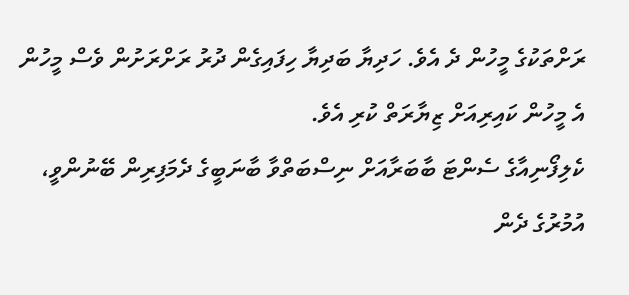ރަށްތަކުގެ މީހުން ދެ އެވެ. ހަދިޔާ ބަދިޔާ ހިފައިގެން ދުރު ރަށްރަށުން ވެސް މީހުން އެ މީހުން ކައިރިއަށް ޒިޔާރަތް ކުރި އެވެ.
ކެލިފޯނިއާގެ ސެންޓަ ބާބަރާއަށް ނިސްބަތްވާ ބާނަބީގެ ދެމަފިރިން ބޭނުންވީ، އުމުރުގެ ދެން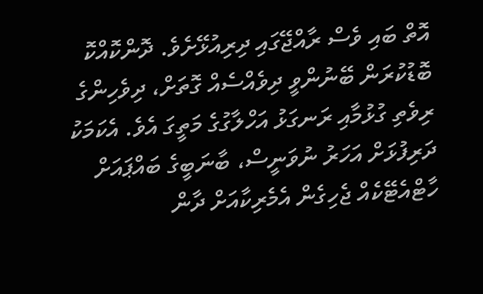އޮތް ބައި ވެސް ރާއްޖޭގައި ދިރިއުޅޭށެވެ. ދޮންކޮއްކޮ ބޮޑުކުރަން ބޭނުންވީ ދިވެއްސެއް ގޮތަށް، ދިވެހިންގެ ރިވެތި ގުޅުމާއި ރަނގަޅު އަހްލާގުގެ މަތީގަ އެވެ. އެކަމަކު ދަރިފުޅަށް އަހަރު ނުވަނީސް، ބާނަބީގެ ބައްޕައަށް ހާޓްއެޓޭކެއް ޖެހިގެން އެމެރިކާއަށް ދާން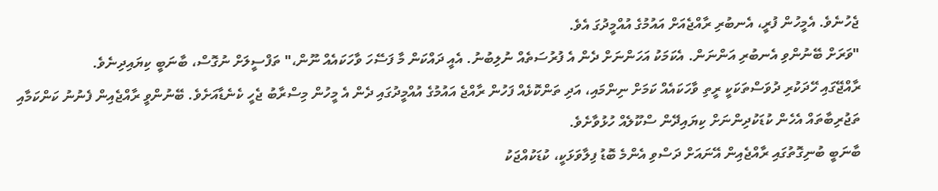ޖެހުނެވެ. އެމީހުން ފުރީ، އެނބުރި ރާއްޖެއަށް އައުމުގެ އުއްމީދުގަ އެވެ.
"ވަރަށް ބޭނުންވި އެނބުރި އަންނަން. އެކަމަކު އަހަންނަށް ދެން އެ ފުރުސަތެއް ނުލިބުނު. އެއީ ދައްކަން މާ ފަސޭހަ ވާހަކައެއް ނޫން،" ތަފްސީލަށް ނުގޮސް، ބާނަބީ ކިޔައިދިނެވެ.
ރާއްޖޭގައި ހޭދަކުރި ދުވަސްތަކަކީ ރީތި ވާހަކައެއް ކަމަށް ނިންމައި، އަދި ތަންކޮޅެއް ފަހުން ރާއްޖެ އައުމުގެ އުއްމީދުގައި ދެން އެ މީހުން މިސްރާބު ޖެހީ ކެނެޑާއަށެވެ. ބޭނުންވީ ރާއްޖެއިން ފެނުނު ކަންކަމާއި ތަޖުރިބާތައް އެހެން ކުޑަކުދިންނަށް ކިޔައިދޭން ސްކޫލެއް ހުޅުވާށެވެ.
ބާނަބީ ބުނިގޮތުގައި ރާއްޖެއިން އޭނައަށް ދަސްވި އެންމެ ބޮޑު ފިލާވަޅަކީ، ކުޑަކުއްޖަކު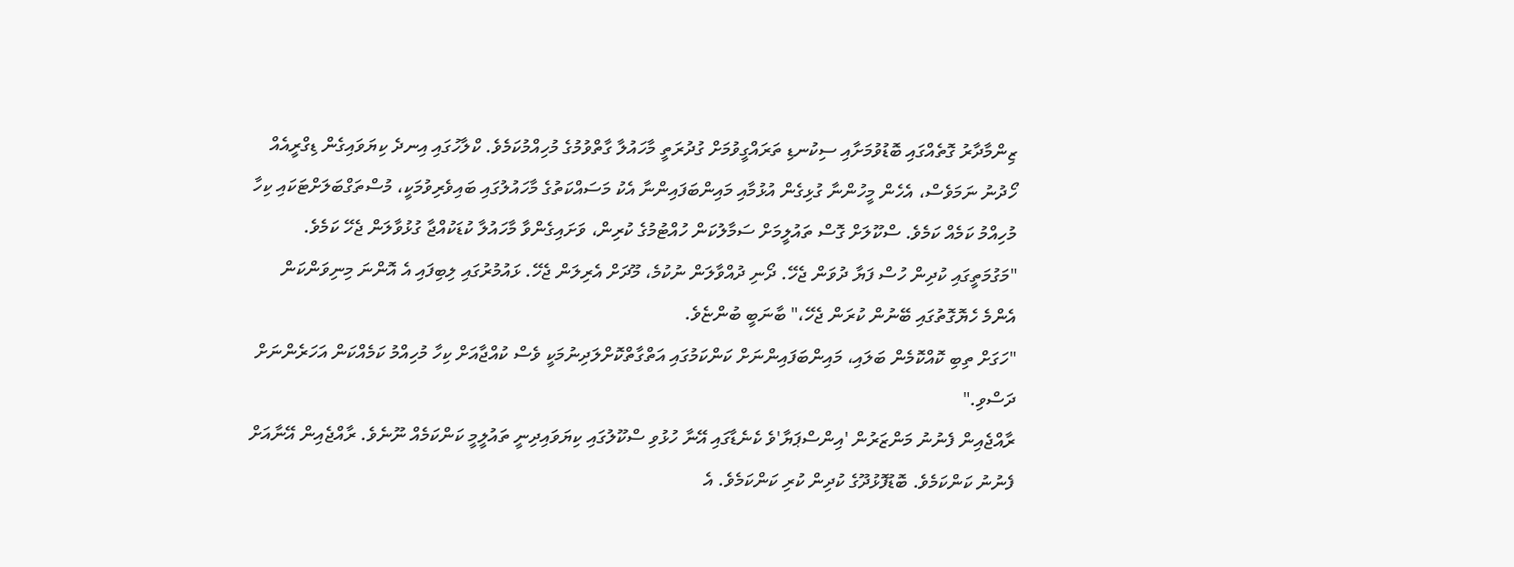ޒިންމާދާރު ގޮތެއްގައި ބޮޑުވުމަށާއި ސިކުނޑި ތަރައްގީވުމަށް ގުދުރަތީ މާހައުލާ ގާތްވުމުގެ މުހިއްމުކަމެވެ. ކްލާހުގައި އިނދެ ކިޔަވައިގެން ޑިގްރީއެއް ހޯދުނު ނަމަވެސް، އެހެން މީހުންނާ ގުޅިގެން އުޅުމާއި މައިންބަފައިންނާ އެކު މަސައްކަތުގެ މާހައުލުގައި ބައިވެރިވުމަކީ، މުސްތަގްބަލަށްޓަކައި ކިހާ މުހިއްމު ކަމެއް ކަމެވެ. ސްކޫލަށް ގޮސް ތައުލީމަށް ސަމާލުކަން ހުއްޓުމުގެ ކުރިން، ވަށައިގެންވާ މާހައުލާ ކުޑަކުއްޖާ ގުޅުވާލަން ޖެހޭ ކަމެވެ.
"މަގުމަތީގައި ކުދިން ހުސް ފަޔާ ދުވަން ޖެހޭ. ދޯނި ދުއްވާލަން ނުކުމެ، މޫދަށް އެރިލަން ޖެހޭ. ޅައުމުރުގައި ލިބިފައި އެ އޮންނަ މިނިވަންކަން އެންމެ ހެޔޮގޮތުގައި ބޭނުން ކުރަން ޖެހޭ،" ބާނަބީ ބުންޏެވެ.
"ހަގަށް ތިބި ކޮއްކޮމެން ބަލައި، މައިންބަފައިންނަށް ކަންކަމުގައި އަތްގާތްކޮށްލަދިނުމަކީ ވެސް ކުއްޖާއަށް ކިހާ މުހިއްމު ކަމެއްކަން އަހަރެންނަށް ދަސްވި."
ރާއްޖެއިން ފެނުނު މަންޒަރުން 'އިންސްޕަޔާ'ވެ ކެނެޑާގައި އޭނާ ހުޅުވި ސްކޫލުގައި ކިޔަވައިދިނީ ތައުލީމީ ކަންކަމެއް ނޫނެވެ. ރާއްޖެއިން އޭނާއަށް ފެނުނު ކަންކަމެވެ. ބޮޑުފޮޅުދޫގެ ކުދިން ކުރި ކަންކަމެވެ. އެ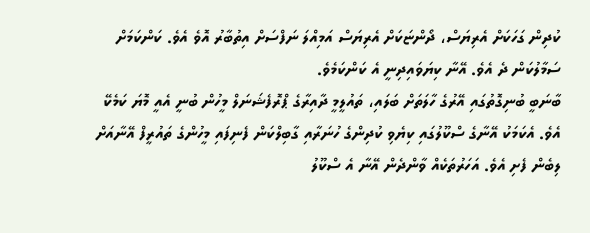ކުދިން ގަހަކަށް އެރިޔަސް، ދޯންޏަކަށް އެރިޔަސް އަމިއްލަ ނަފްސަށް އިތުބާރު އޮވެ އެވެ. ކަންކަމަށް ސަމާލުކަން ދެ އެވެ. އޭނާ ކިޔަވައިދިނީ އެ ކަންކަމެވެ.
ބާނަބީ ބުނިގޮތުގައި އޭރުގެ ހާލަތަށް ބަލައި، ތައުލީމީ ދާއިރާގެ ޕްރޮފެޝަނަލް މީހުން ބުނީ އެއީ މޮޔަ ކަމެކޭ އެވެ. އެކަމަކު އޭނާގެ ސްކޫލުގައި ކިޔެވި ކުދިންގެ ހުނަރާއި ގާބިލްކަން ފެނިފައި މީހުންގެ ތައުރީފް އޭނާއަށް ލިބެން ފެށި އެވެ. އަހަރުތަކެއް ވާންދެން އޭނާ އެ ސްކޫލު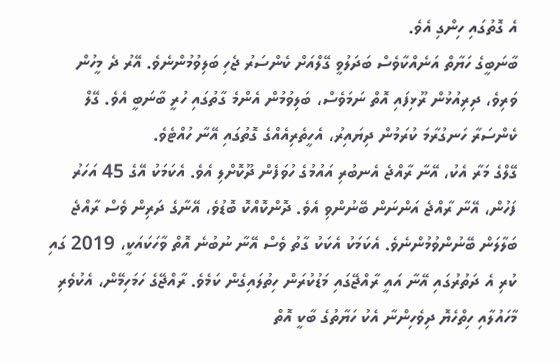އެ ގޮތުގައި ހިންގި އެވެ.
ބާނަބީގެ ހަޔާތް އަނެއްކާވެސް ބަދަލުވީ ގޭލްއަށް ކެންސަރު ޖެހި ބަލިވުމުންނެވެ. އޭރު ދެ މީހުން ވަރިވެ، ދިރިއުޅުން ރޫޅިފައި އޮތް ނަމަވެސް، ބަލިވުމުން އެންމެ ގާތުގައި ހުރީ ބާނަބީ އެވެ. ގޭލް ކެންސަރާ ހަނގުރާމަ ކުރަމުން ދިޔައިރު، އެހީތެރިއެއްގެ ގޮތުގައި އޭނާ ހުއްޓެވެ.
ގޭލްގެ މަރާ އެކު، އޭނާ ރާއްޖެ އެނބުރި އައުމުގެ ހުވަފެން ދޫކޮށްލި އެވެ. އެކަމަކު އޭގެ 45 އަހަރު ފަހުން، އޭނާ ރާއްޖެ އަންނަން ބޭނުންވި އެވެ. ދޮންކޮއްކޮ ބޮޑުވެ، އޭނާގެ ދަރިން ވެސް ރާއްޖެ ބަލާލަން ބޭނުންވުމުންނެވެ. އެކަމަކު އެކަކު ގާތު ވެސް އޭނާ ނުބުނެ އޮތް ވާހަކައަކީ، 2019 ގައި ކުރި އެ ދަތުރުގައި އޭނާ އައީ ރާއްޖޭގައި މަޑުކުރަން ހިތުލައިގެން ކަމެވެ. ރާއްޖޭގެ ހަމަހިމޭން، އެކުވެރި މާހައުލާއި ހިތްހެޔޮ ދިވެހިންނާ އެކު ހަޔާތުގެ ބާކީ އޮތް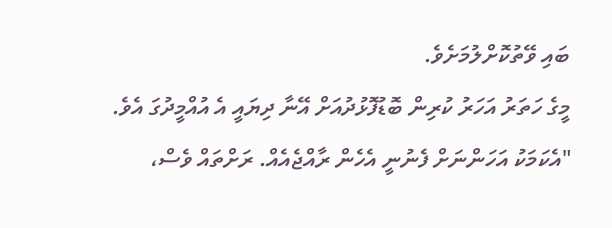ބައި ވޭތުކޮށްލުމަށެވެ.
މީގެ ހަތަރު އަހަރު ކުރިން ބޮޑުފޮޅުދުއަށް އޭނާ ދިޔައީ އެ އުއްމީދުގަ އެވެ.
"އެކަމަކު އަހަންނަށް ފެނުނީ އެހެން ރާއްޖެއެއް. ރަށްތައް ވެސް،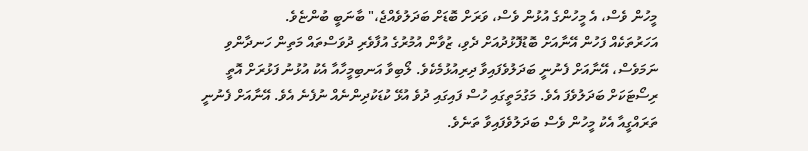މީހުން ވެސް، އެ މީހުންގެ އުޅުން ވެސް، ވަރަށް ބޮޑަށް ބަދަލުވެއްޖެ،" ބާނަބީ ބުންޏެވެ.
އަހަރުތަކެއް ފަހުން އޭނާއަށް ބޮޑުފޮޅުދުއަށް ދެވި، ޒުވާން އުމުރުގެ އުފާވެރި ދުވަސްތައް މަތިން ހަނދާންވި ނަމަވެސް، އޭނާއަށް ފެނުނީ ބަދަލުވެފައިވާ ދިރިއުޅުމެކެވެ. ލޯބިވާ އަނބިމީހާއާ އެކު އުޅުނު ފަޅުރަށް އޮތީ ރިސޯޓަކަށް ބަދަލުވެފަ އެވެ. މަގުމަތީގައި ހުސް ފައިގައި ދުވެ އުޅޭ ކުޑަކުދިންނެއް ނުފެނެ އެވެ. އޭނާއަށް ފެނުނީ ތަރައްގީއާ އެކު މީހުން ވެސް ބަދަލުވެފައިވާ ތަނެވެ.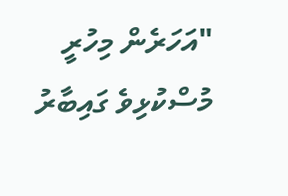"އަހަރެން މިހުރީ މުސްކުޅިވެ ގައިބާރު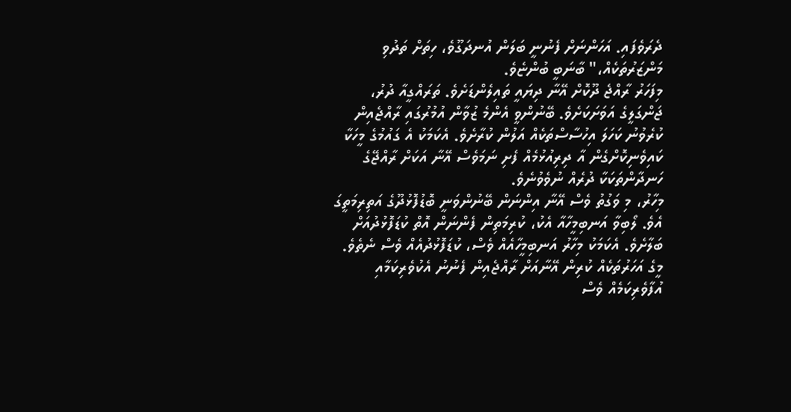ދެރަވެފައި. އަހަންނަށް ފެނުނީ ބަލަން އުނދަގޫވެ، ހިތަށް ތަދުވި މަންޒަރުތަކެއް،" ބާނަބީ ބުންޏެވެ.
މިފަހަރު ރާއްޖެ ދޫކޮށް އޭނާ ދިޔައީ ތައިލެންޑަށެވެ. ތަރައްގީއާ ދުރު، ޖަންގަލީގެ އަވަށަކަށެވެ. ބޭނުންވީ އެންމެ ޒުވާން އުމުރުގައި ރާއްޖެއިން ކުރެވުނު ކަހަލަ އިހުސާސްތަކެއް އަލުން ކުރާށެވެ. އެކަމަކު އެ ގައުމުގެ މީހަކާ ކައިވެނިކޮށްގެން އާ ދިރިއުޅުމެއް ފެށި ނަމަވެސް އޭނާ އަކަށް ރާއްޖޭގެ ހަނދާންތަކަކާ ދުރެއް ނުވެވުނެވެ.
މިހާރު، މި ވަގުތު ވެސް އޭނާ އިންނަން ބޭނުންވަނީ ބޮޑުފޮޅުދޫގެ އަތިރިމަތީގަ އެވެ. ލޯބިވާ އަނބިމީހާއާ އެކު، ކުރިމަތިން ފެންނަން އޮތް ކުޑަފޮޅުދުއަށް ބަލާށެވެ. އެކަމަކު މިހާރު އަނބިމީހާއެއް ވެސް، ކުޑަފޮޅުދުއެއް ވެސް ނެތެވެ. މީގެ އަހަރުތަކެއް ކުރިން އޭނާއަށް ރާއްޖެއިން ފެނުނު އެކުވެރިކަމާއި އުފާވެރިކަމެއް ވެސް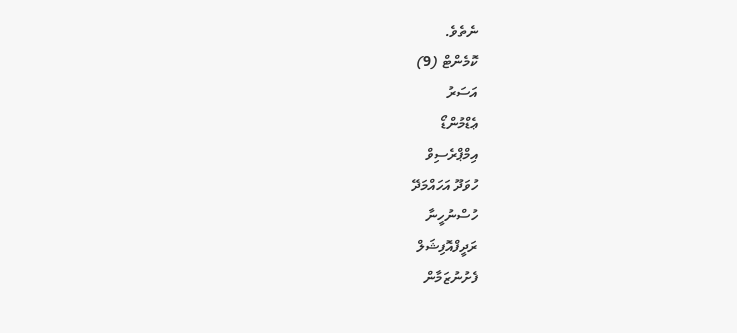ނެތެވެ.
ކޮމެންޓް (9)
އަސަރު
ޢެޑްމުންޑޯ
އިމްޕްރެސިވް
ހުވަދޫ އަހައްމަދޭ
ހުސްނުހީނާ
ރަދީފްއޮފިޝަލް
ފެށުނުޒަމާން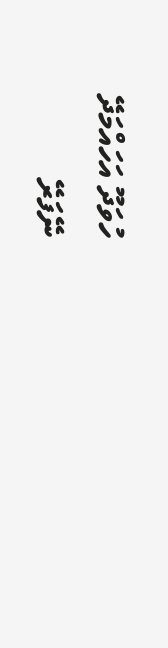ހުވަދޫ އަހައްމަދޭ
ނޭފަރޭ